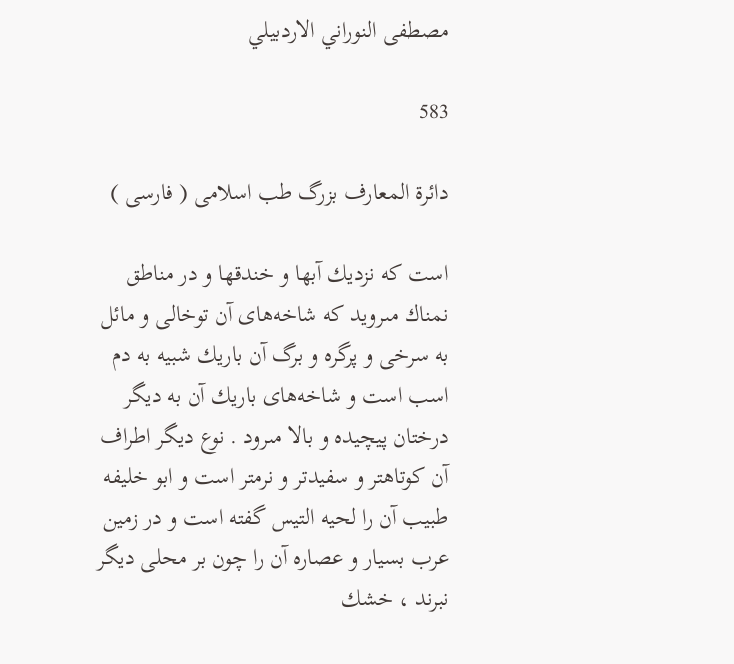مصطفى النوراني الاردبيلي

583

دائرة المعارف بزرگ طب اسلامى ( فارسى )

است كه نزديك آبها و خندقها و در مناطق نمناك مىرويد كه شاخه‌هاى آن توخالى و مائل به سرخى و پرگره و برگ آن باريك شبيه به دم اسب است و شاخه‌هاى باريك آن به ديگر درختان پيچيده و بالا مىرود . نوع ديگر اطراف آن كوتاهتر و سفيدتر و نرمتر است و ابو خليفه طبيب آن را لحيه التيس گفته است و در زمين عرب بسيار و عصاره آن را چون بر محلى ديگر نبرند ، خشك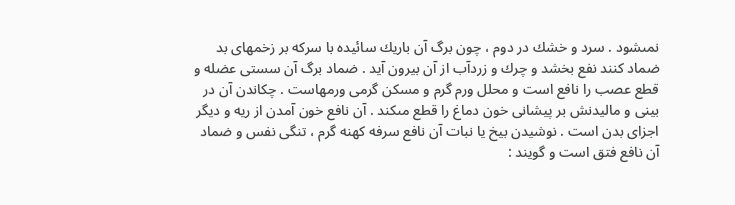نمىشود . سرد و خشك در دوم ، چون برگ آن باريك سائيده با سركه بر زخمهاى بد ضماد كنند نفع بخشد و چرك و زردآب از آن بيرون آيد . ضماد برگ آن سستى عضله و قطع عصب را نافع است و محلل ورم گرم و مسكن گرمى ورمهاست . چكاندن آن در بينى و ماليدنش بر پيشانى خون دماغ را قطع مىكند . آن نافع خون آمدن از ريه و ديگر اجزاى بدن است . نوشيدن بيخ يا نبات آن نافع سرفه كهنه گرم ، تنگى نفس و ضماد آن نافع فتق است و گويند :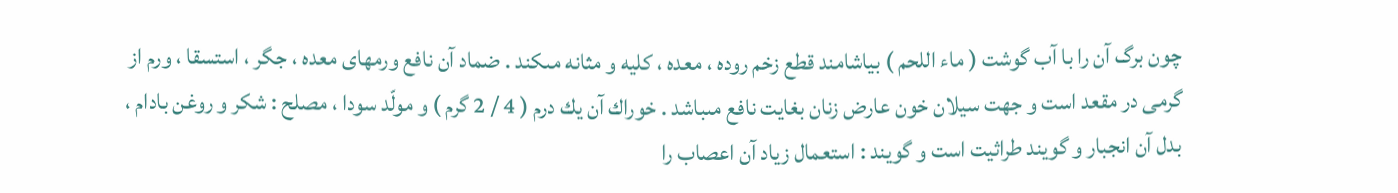چون برگ آن را با آب گوشت ( ماء اللحم ) بياشامند قطع زخم روده ، معده ، كليه و مثانه مىكند . ضماد آن نافع ورمهاى معده ، جگر ، استسقا ، ورم از گرمى در مقعد است و جهت سيلان خون عارض زنان بغايت نافع مىباشد . خوراك آن يك درم ( 4 / 2 گرم ) و مولّد سودا ، مصلح : شكر و روغن بادام ، بدل آن انجبار و گويند طراثيت است و گويند : استعمال زياد آن اعصاب را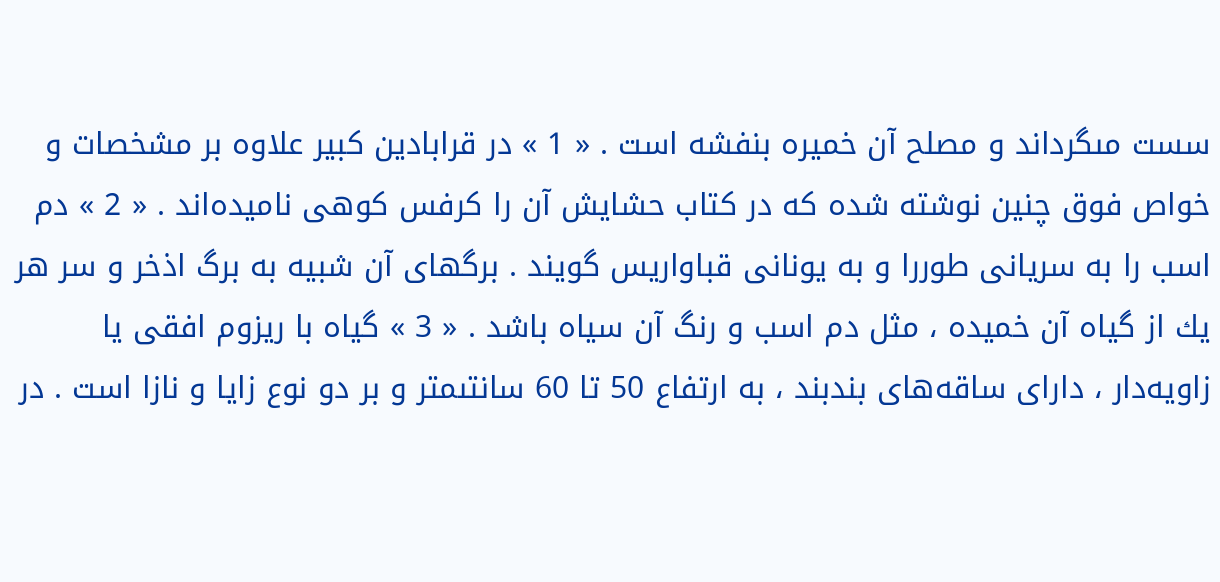سست مىگرداند و مصلح آن خميره بنفشه است . « 1 » در قرابادين كبير علاوه بر مشخصات و خواص فوق چنين نوشته شده كه در كتاب حشايش آن را كرفس كوهى ناميده‌اند . « 2 » دم اسب را به سريانى طوررا و به يونانى قباواريس گويند . برگهاى آن شبيه به برگ اذخر و سر هر يك از گياه آن خميده ، مثل دم اسب و رنگ آن سياه باشد . « 3 » گياه با ريزوم افقى يا زاويه‌دار ، داراى ساقه‌هاى بندبند ، به ارتفاع 50 تا 60 سانتىمتر و بر دو نوع زايا و نازا است . در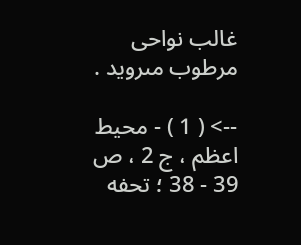غالب نواحى مرطوب مىرويد .

--> ( 1 ) - محيط اعظم ، ج 2 ، ص 39 - 38 ؛ تحفه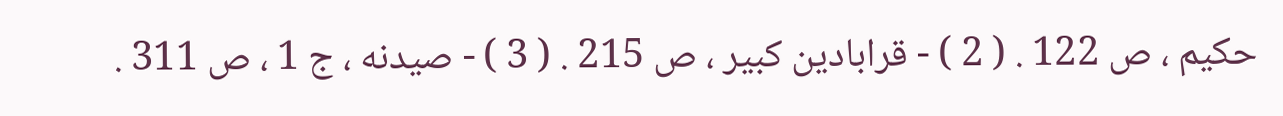حكيم ، ص 122 . ( 2 ) - قرابادين كبير ، ص 215 . ( 3 ) - صيدنه ، ج 1 ، ص 311 .